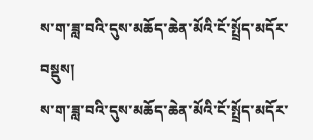ས་ག་ཟླ་བའི་དུས་མཆོད་ཆེན་མོའི་ངོ་སྤྲོད་མདོར་བསྡུས།
ས་ག་ཟླ་བའི་དུས་མཆོད་ཆེན་མོའི་ངོ་སྤྲོད་མདོར་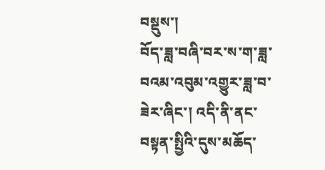བསྡུས་།
བོད་ཟླ་བཞི་བར་ས་ག་ཟླ་བའམ་འབུམ་འགྱུར་ཟླ་བ་ཟེར་ཞིང་། འདི་ནི་ནང་བསྟན་སྤྱིའི་དུས་མཆོད་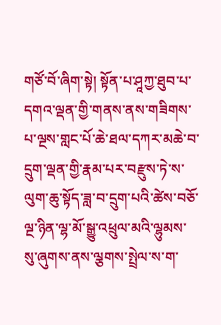གཙོ་བོ་ཞིག་སྟེ། སྟོན་པ་ཤཱཀྱ་ཐུབ་པ་དགའ་ལྡན་གྱི་གནས་ནས་གཟིགས་པ་ལྔས་གླང་པོ་ཆེ་ཐལ་དཀར་མཆེ་བ་དྲུག་ལྡན་གྱི་རྣམ་པར་བརྫུས་ཏེ་ས་ལུག་ཆུ་སྟོད་ཟླ་བ་དྲུག་པའི་ཚེས་བཅོ་ལྔ་ཉིན་ལྷ་མོ་སྒྱུ་འཕྲུལ་མའི་ལྷུམས་སུ་ཞུགས་ནས་ལྕགས་སྤྲེལ་ས་ག་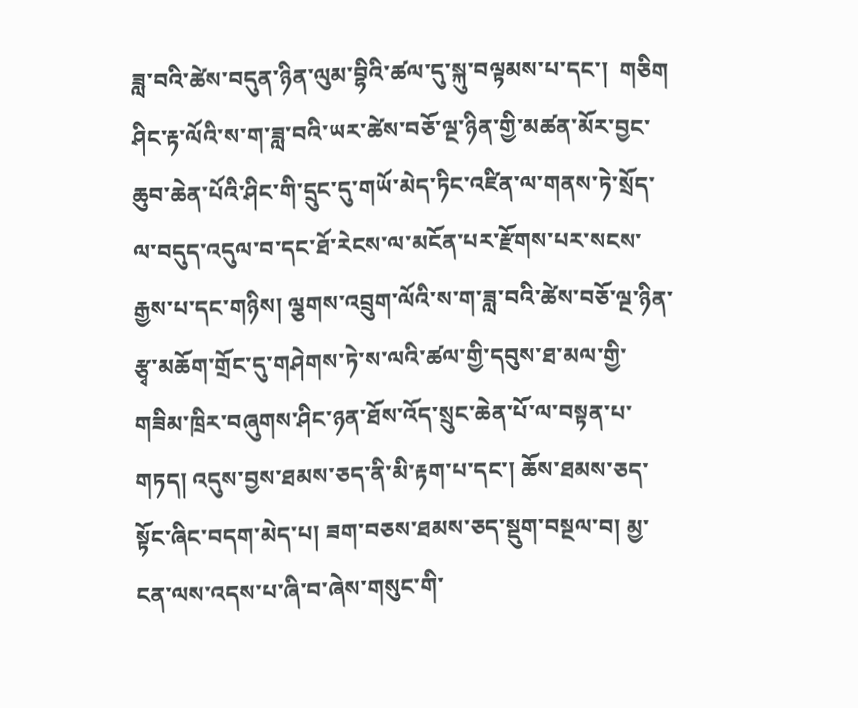ཟླ་བའི་ཚེས་བདུན་ཉིན་ལུམ་བྷིའི་ཚལ་དུ་སྐུ་བལྟམས་པ་དང་།  གཅིག ཤིང་རྟ་ལོའི་ས་ག་ཟླ་བའི་ཡར་ཚེས་བཅོ་ལྔ་ཉིན་གྱི་མཚན་མོར་བྱང་ཆུབ་ཆེན་པོའི་ཤིང་གི་དྲུང་དུ་གཡོ་མེད་ཏིང་འཛིན་ལ་གནས་ཏེ་སྲོད་ལ་བདུད་འདུལ་བ་དང་ཐོ་རེངས་ལ་མངོན་པར་རྫོགས་པར་སངས་རྒྱས་པ་དང་གཉིས། ལྕགས་འབྲུག་ལོའི་ས་ག་ཟླ་བའི་ཚེས་བཅོ་ལྔ་ཉིན་རྩྭ་མཆོག་གྲོང་དུ་གཤེགས་ཏེ་ས་ལའི་ཚལ་གྱི་དབུས་ཐ་མལ་གྱི་གཟིམ་ཁྲིར་བཞུགས་ཤིང་ཉན་ཐོས་འོད་སྲུང་ཆེན་པོ་ལ་བསྟན་པ་གཏད། འདུས་བྱས་ཐམས་ཅད་ནི་མི་རྟག་པ་དང་། ཆོས་ཐམས་ཅད་སྟོང་ཞིང་བདག་མེད་པ། ཟག་བཅས་ཐམས་ཅད་སྡུག་བསྔལ་བ། མྱ་ངན་ལས་འདས་པ་ཞི་བ་ཞེས་གསུང་གི་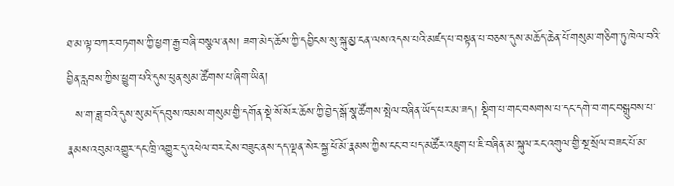ཐ་མ་ལྟ་བཀར་བཏགས་ཀྱི་ཕྱག་རྒྱ་བཞི་བསྩལ་ནས། ཟག་མེད་ཆོས་ཀྱི་དབྱིངས་སུ་སྐུ་མྱ་ངན་ལས་འདས་པའི་མཛད་པ་བསྟན་པ་བཅས་དུས་མཆོད་ཆེན་པོ་གསུམ་གཅིག་ཏུ་ཁེལ་བའི་བྱིན་རླབས་ཀྱིས་ཕྱུག་པའི་དུས་ཕུན་སུམ་ཚོགས་པ་ཞིག་ཡིན།
  ས་ག་ཟླ་བའི་དུས་སུ་མདོ་དབུས་ཁམས་གསུམ་གྱི་དགོན་སྡེ་སོ་སོར་ཆོས་ཀྱི་བྱེད་སྒོ་སྣ་ཚོགས་སྤེལ་བཞིན་ཡོད་པར་མ་ཟད། སྡིག་པ་གང་བསགས་པ་དང་དགེ་བ་གང་བསྒྲུབས་པ་རྣམས་འབུམ་འགྱུར་དང་ཁྲི་འགྱུར་དུ་འཕེལ་བར་ངེས་བཟུང་ནས་དད་ལྡན་སེར་སྐྱ་ཕོ་མོ་རྣམས་ཀྱིས་ངང་བ་པད་མཚོར་འཇུག་པ་ཇི་བཞིན་མ་སྐུལ་རང་འགུལ་གྱི་སྔ་སྲོལ་བཟང་པོ་མ་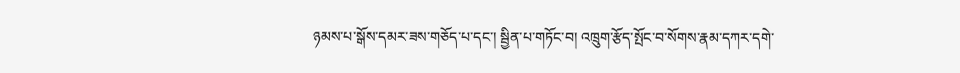ཉམས་པ་སྒོས་དམར་ཟས་གཅོད་པ་དང་། སྦྱིན་པ་གཏོང་བ། འཁྲུག་རྩོད་སྤོང་བ་སོགས་རྣམ་དཀར་དགེ་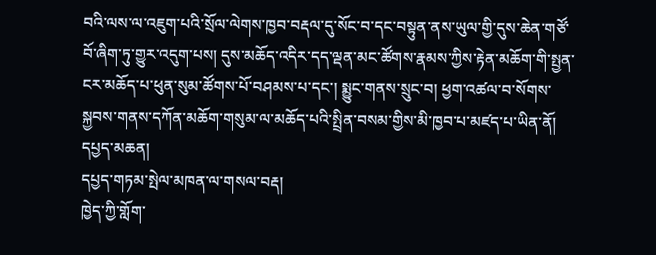བའི་ལས་ལ་འཇུག་པའི་སྲོལ་ལེགས་ཁྱབ་བརྡལ་དུ་སོང་བ་དང་བསྟུན་ནས་ཡུལ་གྱི་དུས་ཆེན་གཙོ་བོ་ཞིག་ཏུ་གྱུར་འདུག་པས། དུས་མཆོད་འདིར་དད་ལྡན་མང་ཚོགས་རྣམས་ཀྱིས་རྟེན་མཆོག་གི་སྤྱན་ངར་མཆོད་པ་ཕུན་སུམ་ཚོགས་པོ་བཤམས་པ་དང་། སྨྱུང་གནས་སྲུང་བ། ཕྱག་འཚལ་བ་སོགས་སྐྱབས་གནས་དཀོན་མཆོག་གསུམ་ལ་མཆོད་པའི་སྤྲིན་བསམ་གྱིས་མི་ཁྱབ་པ་མཛད་པ་ཡིན་ནོ།
དཔྱད་མཆན།
དཔྱད་གཏམ་སྤེལ་མཁན་ལ་གསལ་བརྡ།
ཁྱེད་ཀྱི་གློག་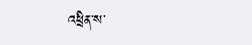འཕྲིན་ས་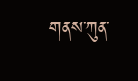གནས་ཀུན་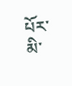པོར་མི་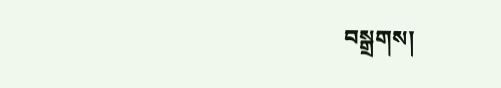བསྒྲགས།